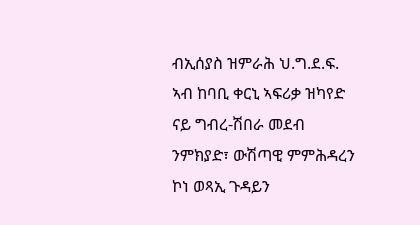ብኢሰያስ ዝምራሕ ህ.ግ.ደ.ፍ. ኣብ ከባቢ ቀርኒ ኣፍሪቃ ዝካየድ ናይ ግብረ-ሽበራ መደብ ንምክያድ፣ ውሽጣዊ ምምሕዳረን ኮነ ወጻኢ ጉዳይን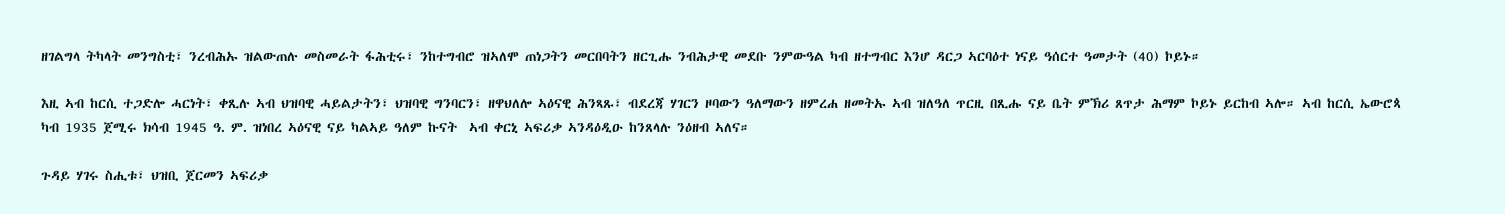ዘገልግላ ትካላት መንግስቲ፣ ንረብሕኡ ዝልውጠሉ መስመራት ፋሕቲሩ፣ ንከተግብሮ ዝኣለሞ ጠነጋትን መርበባትን ዘርጊሑ ንብሕታዊ መደቡ ንምውዓል ካብ ዘተግብር እንሆ ዳርጋ ኣርባዕተ ነናይ ዓሰርተ ዓመታት (40) ኮይኑ።

እዚ ኣብ ከርሲ ተጋድሎ ሓርነት፣ ቀጺሉ ኣብ ህዝባዊ ሓይልታትን፣ ህዝባዊ ግንባርን፣ ዘዋህለሎ ኣዕናዊ ሕንጻጹ፣ ብደረጃ ሃገርን ዞባውን ዓለማውን ዘምረሐ ዘመትኡ ኣብ ዝለዓለ ጥርዚ በጺሑ ናይ ቤት ምኽሪ ጸጥታ ሕማም ኮይኑ ይርከብ ኣሎ። ኣብ ከርሲ ኤውሮጳ ካብ 1935 ጀሚሩ ክሳብ 1945 ዓ. ም. ዝነበረ ኣዕናዊ ናይ ካልኣይ ዓለም ኩናት  ኣብ ቀርኒ ኣፍሪቃ ኣንዳዕዲዑ ከንጸላሉ ንዕዘብ ኣለና።

ጉዳይ ሃገሩ ስሒቱ፣ ህዝቢ ጀርመን ኣፍሪቃ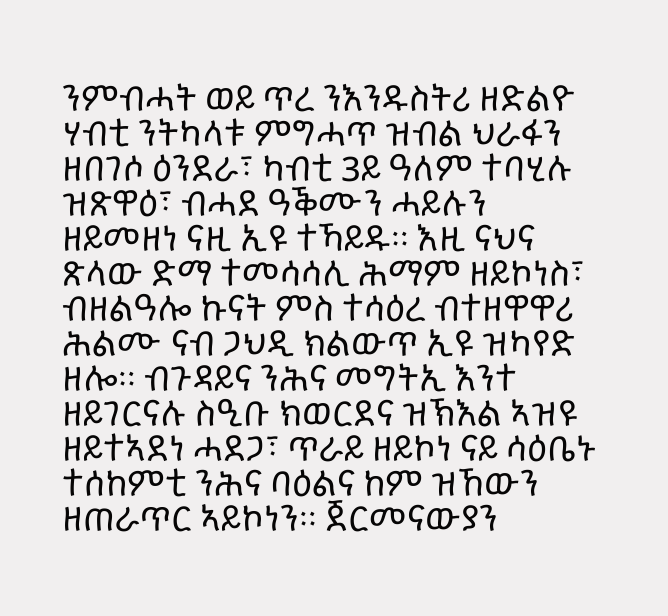ንምብሓት ወይ ጥረ ንእንዱስትሪ ዘድልዮ ሃብቲ ንትካላቱ ምግሓጥ ዝብል ህራፋን ዘበገሶ ዕንደራ፣ ካብቲ 3ይ ዓለም ተባሂሉ ዝጽዋዕ፣ ብሓደ ዓቕሙን ሓይሉን ዘይመዘነ ናዚ ኢዩ ተኻይዱ። እዚ ናህና ጽላው ድማ ተመሳሳሊ ሕማም ዘይኮነስ፣ ብዘልዓሎ ኩናት ምስ ተሳዕረ ብተዘዋዋሪ ሕልሙ ናብ ጋህዲ ክልውጥ ኢዩ ዝካየድ ዘሎ። ብጉዳይና ንሕና መግትኢ እንተ ዘይገርናሉ ስዒቡ ክወርደና ዝኽእል ኣዝዩ ዘይተኣደነ ሓደጋ፣ ጥራይ ዘይኮነ ናይ ሳዕቤኑ ተሰከምቲ ንሕና ባዕልና ከም ዝኸውን ዘጠራጥር ኣይኮነን። ጀርመናውያን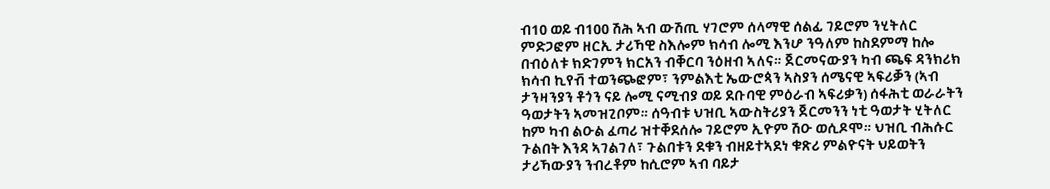ብ10 ወይ ብ100 ሽሕ ኣብ ውሽጢ ሃገሮም ሰላማዊ ሰልፊ ገይሮም ንሂትለር ምድጋፎም ዘርኢ ታሪኻዊ ስእሎም ክሳብ ሎሚ እንሆ ንዓለም ከስደምማ ከሎ በብዕለቱ ክድገምን ክርአን ብቐርባ ንዕዘብ ኣለና። ጀርመናውያን ካብ ጫፍ ዳንክሪክ ክሳብ ኪየቭ ተወንጭፎም፣ ንምልእቲ ኤውሮጳን ኣስያን ሰሜናዊ ኣፍሪቓን (ኣብ ታንዛንያን ቶጎን ናይ ሎሚ ናሚብያ ወይ ደቡባዊ ምዕራብ ኣፍሪቃን) ሰፋሕቲ ወራራትን ዓወታትን ኣመዝጊቦም። ሰዓብቱ ህዝቢ ኣውስትሪያን ጀርመንን ነቲ ዓወታት ሂትለር ከም ካብ ልዑል ፈጣሪ ዝተቐደሰሎ ገይሮም ኢዮም ሽዑ ወሲዶሞ። ህዝቢ ብሕሱር ጉልበት እንዳ ኣገልገለ፣ ጉልበቱን ደቁን ብዘይተኣደነ ቁጽሪ ምልዮናት ህይወትን ታሪኻውያን ንብረቶም ከሲሮም ኣብ ባይታ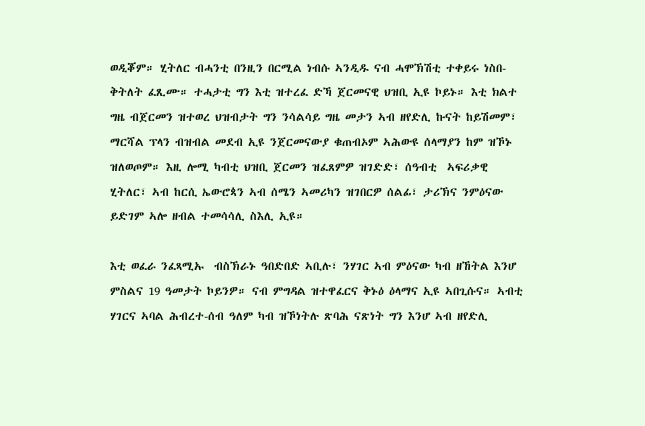ወዲቖም። ሂትለር ብሓንቲ በንዚን በርሚል ነብሱ ኣንዲዱ ናብ ሓሞኽሽቲ ተቀይሩ ነስበ-ቅትለት ፈጺሙ። ተሓታቲ ግን እቲ ዝተረፈ ድኻ ጀርመናዊ ህዝቢ ኢዩ ኮይኑ። እቲ ክልተ ግዜ ብጀርመን ዝተወረ ህዝብታት ግን ንሳልሳይ ግዜ መታን ኣብ ዘየድሊ ኩናት ከይሽመም፣ ማርሻል ፕላን ብዝብል መደብ ኢዩ ንጀርመናውያ ቁጠብኦም ኣሕውዩ ሰላማያን ከም ዝኾኑ ዝለወጦም። እዚ ሎሚ ካብቲ ህዝቢ ጀርመን ዝፈጸምዎ ዝገድድ፣ ሰዓብቲ  ኣፍሪቃዊ ሂትለር፣ ኣብ ከርሲ ኤውሮጳን ኣብ ሰሜን ኣመሪካን ዝገበርዎ ሰልፊ፣ ታሪኽና ንምዕናው ይድገም ኣሎ ዘብል ተመሳሳሊ ስእሊ ኢዩ።

እቲ ወፈራ ንፈጻሚኡ  ብስኽራኑ ዓበድበድ ኣቢሉ፣ ንሃገር ኣብ ምዕናው ካብ ዘኸትል እንሆ ምስልና 19 ዓመታት ኮይንዎ። ናብ ምግዳል ዝተዋፈርና ቅኑዕ ዕላማና ኢዩ ኣበጊሱና። ኣብቲ ሃገርና ኣባል ሕብረተ-ሰብ ዓለም ካብ ዝኾነትሉ ጽባሕ ናጽነት ግን እንሆ ኣብ ዘየድሊ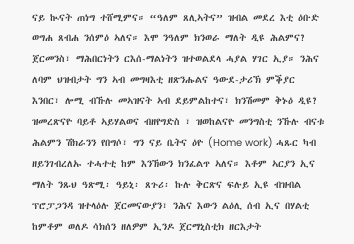ናይ ኲናት ጠነግ ተሸሚምና። “ዓለም ጸሊኣትና” ዝብል መደረ እቲ ዕቡድ ወግሐ ጸብሐ ንሰምዕ ኣለና። እሞ ንዓለም ክንወራ ማለት ዲዩ ሕልምና? ጀርመንስ፣ ማሕበርነትን ርእሰ-ማልነትን ዝተወልደላ ሓያል ሃገር ኢያ። ንሕና ለባም ህዝብታት ግን ኣብ መግዛእቲ ዘጽንሑልና ዓውደ-ታሪኽ ምቕያር እንበር፣ ሎሚ ብኹሉ መኣዝናት ኣብ ደይምልከተና፣ ክንሽመም ቅኑዕ ዲዩ? ዝመረጽናዮ ባይቶ ኣይሃልወና ብዘየግድስ ፣ ዝወከልናዮ መንግስቲ ንኹሉ ብናቱ ሕልምን ሽክራንን የበግሶ፣ ግን ናይ ቤትና ዕዮ (Home work) ሓጹር ካብ ዘይንገብረለኡ ተሓተቲ ከም እንኸውን ክንፈልጥ ኣለና። እቶም ኣርያን ኢና ማለት ንጹህ ዓጽሚ፡ ዓይኒ፡ ጸጉሪ፡ ኩሉ ቅርጽና ፍሉይ ኢዩ ብዝብል ፕሮፓጋንዳ ዝተላዕሉ ጀርመናውያን፣ ንሕና እውን ልዕሊ ሰብ ኢና በሃልቲ ከምቶም ወለዶ ሳክሰን ዘለዎም ኢንዶ ጀርማኒስቲክ ዘርእታት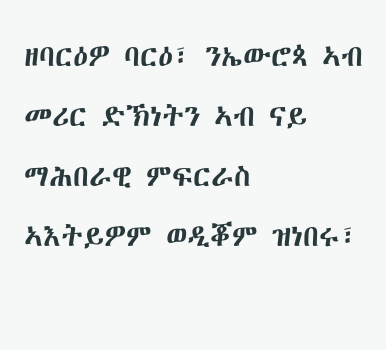ዘባርዕዎ ባርዕ፣ ንኤውሮጳ ኣብ መሪር ድኽነትን ኣብ ናይ ማሕበራዊ ምፍርራስ ኣእትይዎም ወዲቖም ዝነበሩ፣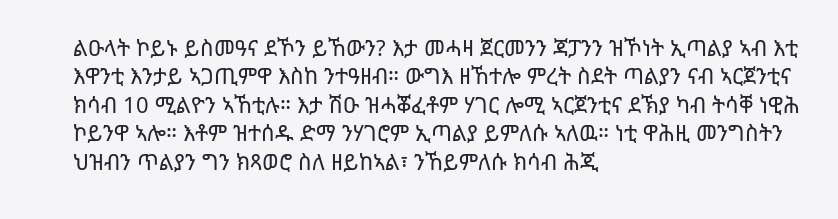ልዑላት ኮይኑ ይስመዓና ደኾን ይኸውን? እታ መሓዛ ጀርመንን ጃፓንን ዝኾነት ኢጣልያ ኣብ እቲ እዋንቲ እንታይ ኣጋጢምዋ እስከ ንተዓዘብ። ውግእ ዘኸተሎ ምረት ስደት ጣልያን ናብ ኣርጀንቲና ክሳብ 10 ሚልዮን ኣኸቲሉ። እታ ሽዑ ዝሓቖፈቶም ሃገር ሎሚ ኣርጀንቲና ደኽያ ካብ ትሳቐ ነዊሕ ኮይንዋ ኣሎ። እቶም ዝተሰዱ ድማ ንሃገሮም ኢጣልያ ይምለሱ ኣለዉ። ነቲ ዋሕዚ መንግስትን ህዝብን ጥልያን ግን ክጻወሮ ስለ ዘይከኣል፣ ንኸይምለሱ ክሳብ ሕጂ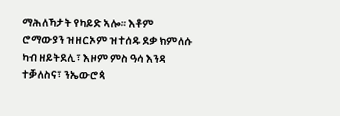ማሕለኻታት የካይድ ኣሎ። እቶም ሮማውያን ዝዘርኦም ዝተሰዱ ደቃ ክምለሱ ካብ ዘይትደሊ፣ እዞም ምስ ዓሳ እንዳ ተቓለስና፣ ንኤውሮጳ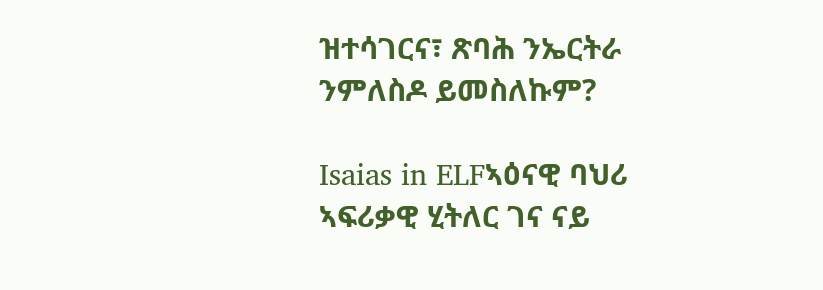ዝተሳገርና፣ ጽባሕ ንኤርትራ ንምለስዶ ይመስለኩም?

Isaias in ELFኣዕናዊ ባህሪ ኣፍሪቃዊ ሂትለር ገና ናይ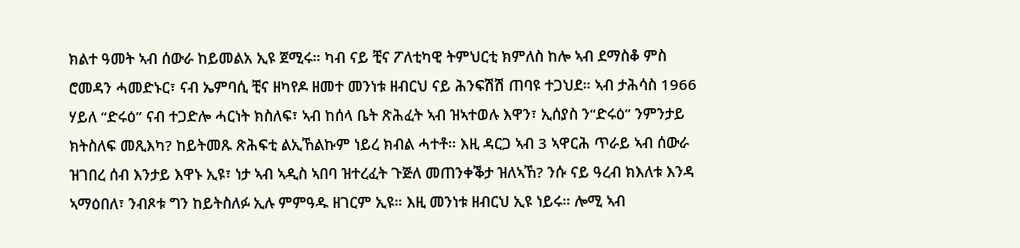ክልተ ዓመት ኣብ ሰውራ ከይመልአ ኢዩ ጀሚሩ። ካብ ናይ ቺና ፖለቲካዊ ትምህርቲ ክምለስ ከሎ ኣብ ደማስቆ ምስ ሮመዳን ሓመድኑር፣ ናብ ኤምባሲ ቺና ዘካየዶ ዘመተ መንነቱ ዘብርህ ናይ ሕንፍሽሽ ጠባዩ ተጋህደ። ኣብ ታሕሳስ 1966 ሃይለ “ድሩዕ” ናብ ተጋድሎ ሓርነት ክስለፍ፣ ኣብ ከሰላ ቤት ጽሕፈት ኣብ ዝኣተወሉ እዋን፣ ኢሰያስ ን“ድሩዕ” ንምንታይ ክትስለፍ መጺእካ? ከይትመጹ ጽሕፍቲ ልኢኸልኩም ነይረ ክብል ሓተቶ። እዚ ዳርጋ ኣብ 3 ኣዋርሕ ጥራይ ኣብ ሰውራ ዝገበረ ሰብ እንታይ እዋኑ ኢዩ፣ ነታ ኣብ ኣዲስ ኣበባ ዝተረፈት ጉጅለ መጠንቀቕታ ዝለኣኸ? ንሱ ናይ ዓረብ ክእለቱ እንዳ ኣማዕበለ፣ ንብጾቱ ግን ከይትስለፉ ኢሉ ምምዓዱ ዘገርም ኢዩ። እዚ መንነቱ ዘብርህ ኢዩ ነይሩ። ሎሚ ኣብ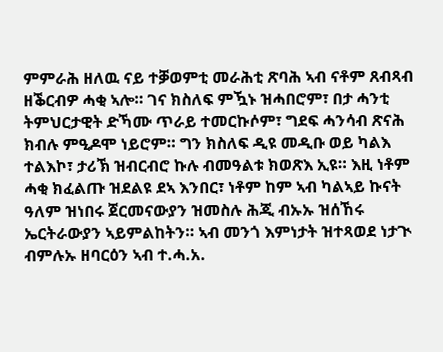ምምራሕ ዘለዉ ናይ ተቓወምቲ መራሕቲ ጽባሕ ኣብ ናቶም ጸብጻብ ዘቕርብዎ ሓቂ ኣሎ። ገና ክስለፍ ምዃኑ ዝሓበሮም፣ በታ ሓንቲ ትምህርታዊት ድኻሙ ጥራይ ተመርኩሶም፣ ግደፍ ሓንሳብ ጽናሕ ክብሉ ምዒዶሞ ነይሮም። ግን ክስለፍ ዲዩ መዲቡ ወይ ካልእ ተልእኮ፣ ታሪኽ ዝብርብሮ ኩሉ ብመዓልቱ ክወጽእ ኢዩ። እዚ ነቶም ሓቂ ክፈልጡ ዝደልዩ ደኣ እንበር፣ ነቶም ከም ኣብ ካልኣይ ኩናት ዓለም ዝነበሩ ጀርመናውያን ዝመስሉ ሕጂ ብኡኡ ዝሰኸሩ ኤርትራውያን ኣይምልከትን። ኣብ መንጎ እምነታት ዝተጻወደ ነታጒ ብምሉኡ ዘባርዕን ኣብ ተ.ሓ.አ.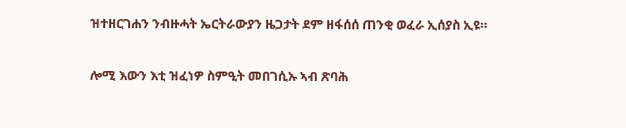ዝተዘርገሐን ንብዙሓት ኤርትራውያን ዜጋታት ደም ዘፋሰሰ ጠንቂ ወፈራ ኢሰያስ ኢዩ።

ሎሚ እውን እቲ ዝፈነዎ ስምዒት መበገሲኡ ኣብ ጽባሕ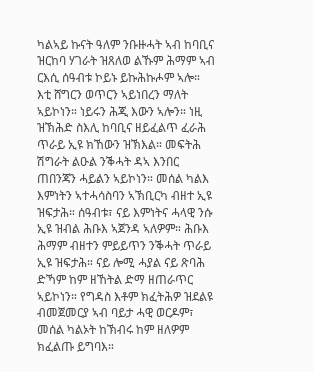ካልኣይ ኩናት ዓለም ንቡዙሓት ኣብ ከባቢና ዝርከባ ሃገራት ዝጸለወ ልኹም ሕማም ኣብ ርእሲ ሰዓብቱ ኮይኑ ይኩሕኩሖም ኣሎ። እቲ ሸግርን ወጥርን ኣይነበረን ማለት ኣይኮነን። ነይሩን ሕጂ እውን ኣሎን። ነዚ ዝኽሕድ ስእሊ ከባቢና ዘይፈልጥ ፈራሕ ጥራይ ኢዩ ክኸውን ዝኽእል። መፍትሕ ሽግራት ልዑል ንቕሓት ዳኣ እንበር ጠበንጃን ሓይልን ኣይኮነን። መሰል ካልእ እምነትን ኣተሓሳስባን ኣኽቢርካ ብዘተ ኢዩ ዝፍታሕ። ሰዓብቱ፣ ናይ እምነትና ሓላዊ ንሱ ኢዩ ዝብል ሕቡእ ኣጀንዳ ኣለዎም። ሕቡእ ሕማም ብዘተን ምይይጥን ንቕሓት ጥራይ ኢዩ ዝፍታሕ። ናይ ሎሚ ሓያል ናይ ጽባሕ ድኻም ከም ዘኸትል ድማ ዘጠራጥር ኣይኮነን። የግዳስ እቶም ክፈትሕዎ ዝደልዩ ብመጀመርያ ኣብ ባይታ ሓዊ ወርዶም፣ መሰል ካልኦት ከኽብሩ ከም ዘለዎም ክፈልጡ ይግባእ።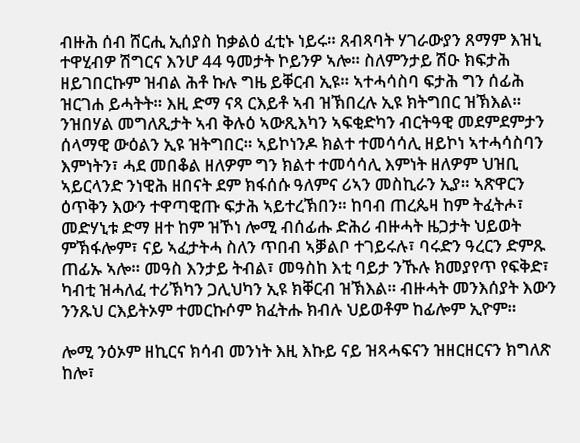ብዙሕ ሰብ ሸርሒ ኢሰያስ ከቃልዕ ፈቲኑ ነይሩ። ጸብጻባት ሃገራውያን ጸማም እዝኒ ተዋሂብዎ ሽግርና እንሆ 44 ዓመታት ኮይንዎ ኣሎ። ስለምንታይ ሽዑ ክፍታሕ ዘይገበርኩም ዝብል ሕቶ ኩሉ ግዜ ይቐርብ ኢዩ። ኣተሓሳስባ ፍታሕ ግን ሰፊሕ ዝርገሐ ይሓትት። እዚ ድማ ናጻ ርእይቶ ኣብ ዝኽበረሉ ኢዩ ክትግበር ዝኽእል። ንዝበሃል መግለጺታት ኣብ ቅሉዕ ኣውጺእካን ኣፍቂድካን ብርትዓዊ መደምደምታን ሰላማዊ ውዕልን ኢዩ ዝትግበር። ኣይኮነንዶ ክልተ ተመሳሳሊ ዘይኮነ ኣተሓሳስባን እምነትን፣ ሓደ መበቆል ዘለዎም ግን ክልተ ተመሳሳሊ እምነት ዘለዎም ህዝቢ ኣይርላንድ ንነዊሕ ዘበናት ደም ክፋሰሱ ዓለምና ሪኣን መስኪራን ኢያ። ኣጽዋርን ዕጥቅን እውን ተዋጣዊጡ ፍታሕ ኣይተረኽበን። ከባብ ጠረጴዛ ከም ትፈትሖ፣ መድሃኒቱ ድማ ዘተ ከም ዝኾነ ሎሚ ብሰፊሑ ድሕሪ ብዙሓት ዜጋታት ህይወት ምኽፋሎም፣ ናይ ኣፈታትሓ ስለን ጥበብ ኣቓልቦ ተገይሩሉ፣ ባሩድን ዓረርን ድምጹ ጠፊኡ ኣሎ። መዓስ እንታይ ትብል፣ መዓስከ እቲ ባይታ ንኹሉ ክመያየጥ የፍቅድ፣ ካብቲ ዝሓለፈ ተሪኽካን ጋሊህካን ኢዩ ክቐርብ ዝኽእል። ብዙሓት መንእሰያት እውን ንንጹህ ርእይትኦም ተመርኩሶም ክፈትሑ ክብሉ ህይወቶም ከፊሎም ኢዮም።

ሎሚ ንዕኦም ዘኪርና ክሳብ መንነት እዚ እኩይ ናይ ዝጻሓፍናን ዝዘርዘርናን ክግለጽ ከሎ፣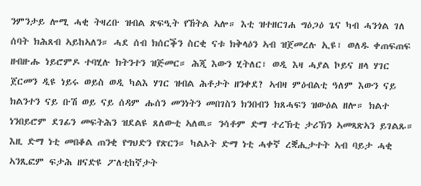ንምንታይ ሎሚ ሓቂ ትዛረቡ ዝብል ጽፍዒት የኸትል ኣሎ። እቲ ዝተዘርገሐ ግዕጋዕ ጌና ካብ ሓንጎል ገለ ሰባት ክሕጸብ ኣይከኣለን። ሓደ ሰብ ክሰርቕን ስርቂ ናቱ ክቅላዕን ኣብ ዝጀመረሉ ኢዩ፣ ወለዱ ቀጠፍጠፍ ዘብዙሑ ነይሮምዶ ተባሂሉ ክትንተን ዝጅመር። ሕጂ እውን ሂትለር፣ ወዲ እዛ ሓያል ኮይና ዘላ ሃገር ጀርመን ዲዩ ነይሩ ወይስ ወዲ ካልእ ሃገር ዝብል ሕቶታት ዘንቀደ? ኣብዛ ምዕብልቲ ዓለም እውን ናይ ክልንተን ናይ ቡሽ ወይ ናይ ሰዳም ሑሰን መንነትን መበገስን ክንበብን ክጸሓፍን ዝውዕል ዘሎ። ክልተ ነንበይሮም ደገፊን መፍትሕን ዝደልዩ ጸለውቲ ኣለዉ። ንሳቶም ድማ ተረኽቲ ታሪኽን ኣመጻጽኣን ይገልጹ። እዚ ድማ ነቲ መበቆል ጠንቂ የግህድን የጽርን። ካልኦት ድማ ነቲ ሓቀኛ ረቛሒታተት ኣብ ባይታ ሓቂ ኣንጺፎም ፍታሕ ዘናድዩ ፖለቲከኛታት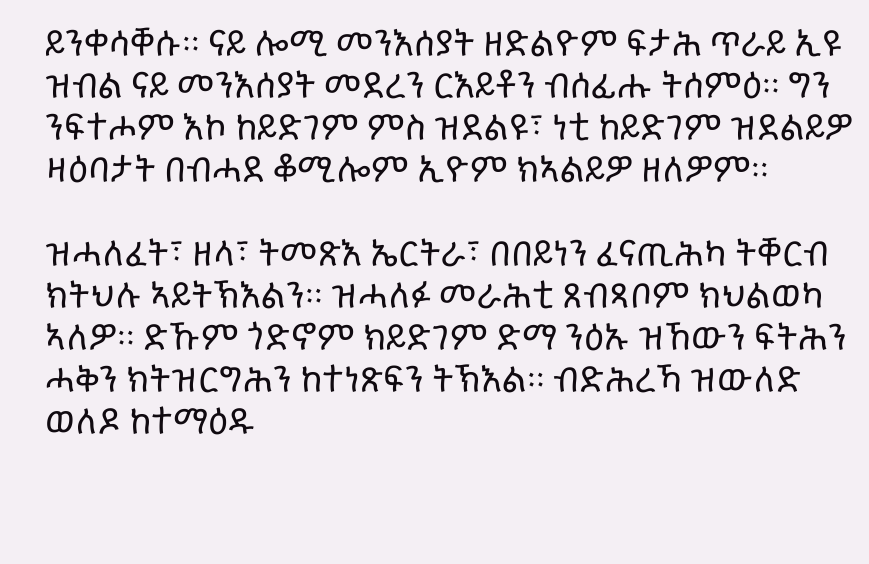ይንቀሳቐሱ። ናይ ሎሚ መንእሰያት ዘድልዮም ፍታሕ ጥራይ ኢዩ ዝብል ናይ መንእሰያት መደረን ርእይቶን ብሰፊሑ ትሰምዕ። ግን ንፍተሖም እኮ ከይድገም ምስ ዝደልዩ፣ ነቲ ከይድገም ዝደልይዎ ዛዕባታት በብሓደ ቆሚሎም ኢዮም ክኣልይዎ ዘለዎም።

ዝሓለፈት፣ ዘላ፣ ትመጽእ ኤርትራ፣ በበይነን ፈናጢሕካ ትቐርብ  ክትህሉ ኣይትኽእልን። ዝሓለፉ መራሕቲ ጸብጻቦም ክህልወካ ኣለዎ። ድኹም ጎድኖም ክይድገም ድማ ንዕኡ ዝኸውን ፍትሕን ሓቅን ክትዝርግሕን ከተነጽፍን ትኽእል። ብድሕረኻ ዝውለድ ወለዶ ከተማዕዱ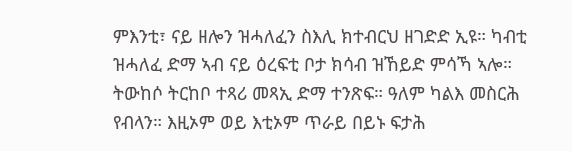ምእንቲ፣ ናይ ዘሎን ዝሓለፈን ስእሊ ክተብርህ ዘገድድ ኢዩ። ካብቲ ዝሓለፈ ድማ ኣብ ናይ ዕረፍቲ ቦታ ክሳብ ዝኸይድ ምሳኻ ኣሎ። ትውከሶ ትርከቦ ተጻሪ መጻኢ ድማ ተንጽፍ። ዓለም ካልእ መስርሕ የብላን። እዚኦም ወይ እቲኦም ጥራይ በይኑ ፍታሕ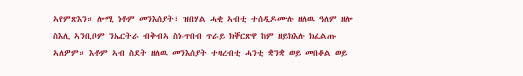ኣየምጽእን። ሎሚ ነቶም መንእሰያት፣ ዝበሃል ሓቂ ኣብቲ ተሰዲዶሙሉ ዘለዉ ዓለም ዘሎ ስእሊ ኣንቢቦም ንኤርትራ ብቅብኣ ስነ-ጥበብ ጥራይ ክቐርጽዋ ከም ዘይክእሉ ክፈልጡ ኣለዎም። እቶም ኣብ ስደት ዘለዉ መንእሰያት ተዛረብቲ ሓንቲ ቋንቋ ወይ መበቆል ወይ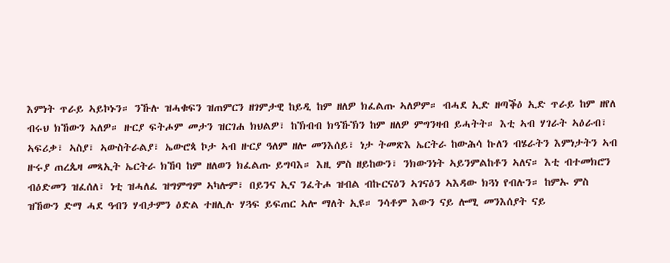እምነት ጥራይ ኣይኮኑን። ንኹሉ ዝሓቁፍን ዝጠምርን ዘገምታዊ ከይዲ ከም ዘለዎ ክፈልጡ ኣለዎም። ብሓደ ኢድ ዘጣቕዕ ኢድ ጥራይ ከም ዘየለ ብሩህ ክኸውን ኣለዎ። ዙርያ ፍትሖም መታን ዝርገሐ ክህልዎ፣ ከኽብብ ክዓኹኽን ከም ዘለዎ ምግንዛብ ይሓትት። እቲ ኣብ ሃገራት ኣዕራብ፣ ኣፍሪቃ፣ ኣስያ፣ ኣውስትራልያ፣ ኤውሮጳ ኮታ ኣብ ዙርያ ዓለም ዘሎ መንእሰይ፣ ነታ ትመጽእ ኤርትራ ከውሕሳ ኩለን ብሄራትን እምነታትን ኣብ ዙሩያ ጠረጴዛ መጻኢት ኤርትራ ክኸባ ከም ዘለወን ክፈልጡ ይግባእ። እዚ ምስ ዘይከውን፣ ንክውንነት ኣይንምልከቶን ኣለና። እቲ ብተመክሮን ብዕድመን ዝፈሰለ፣ ነቲ ዝሓለፈ ዝግምግም ኣካሎም፣ በይንና ኢና ንፈትሖ ዝብል ብኩርናዕን ኣገናዕን ኣእዳው ክጓነ የብሉን። ከምኡ ምስ ዝኸውን ድማ ሓደ ዓብን ሃብታምን ዕድል ተዘሊሉ ሃጓፍ ይፍጠር ኣሎ ማለት ኢዩ። ንሳቶም እውን ናይ ሎሚ መንእሰያት ናይ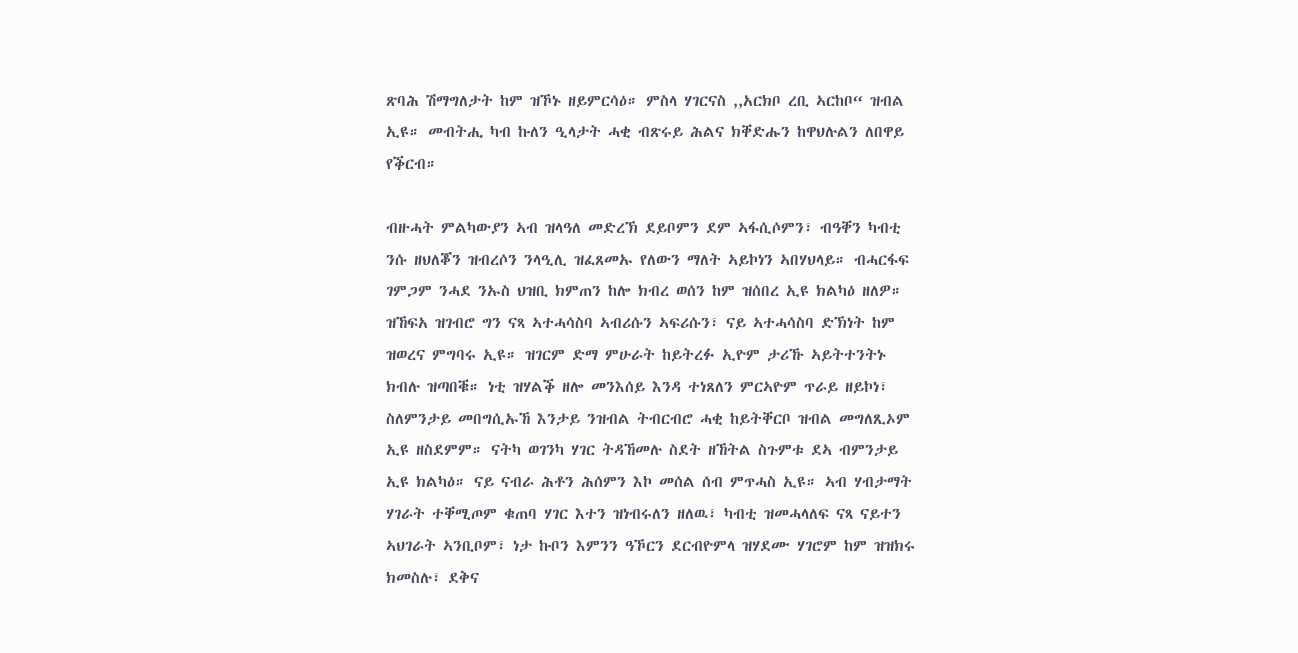ጽባሕ ሽማግለታት ከም ዝኾኑ ዘይምርሳዕ። ምስላ ሃገርናስ ,,አርክቦ ረቢ ኣርከቦ“ ዝብል ኢዩ። መብትሒ ካብ ኩለን ዒላታት ሓቂ ብጽሩይ ሕልና ክቐድሑን ከዋህሉልን ለበዋይ የቕርብ።

ብዙሓት ምልካውያን ኣብ ዝላዓለ መድረኽ ደይቦምን ደም ኣፋሲሶምን፣ ብዓቐን ካብቲ ንሱ ዘህለቖን ዝብረሶን ንላዒሊ ዝፈጸመኡ የለውን ማለት ኣይኮነን ኣበሃህላይ። ብሓርፋፍ ገምጋም ንሓደ ንኡስ ህዝቢ ክምጠን ከሎ ክብረ ወሰን ከም ዝሰበረ ኢዩ ክልካዕ ዘለዎ። ዝኸፍአ ዝገብሮ ግን ናጻ ኣተሓሳስባ ኣብሪሱን ኣፍሪሱን፣ ናይ ኣተሓሳስባ ድኽነት ከም ዝወረና ምግባሩ ኢዩ። ዝገርም ድማ ምሁራት ከይትረፉ ኢዮም ታሪኹ ኣይትተንትኑ ክብሉ ዝጣበቑ። ነቲ ዝሃልቕ ዘሎ መንእሰይ እንዳ ተነጸለን ምርኣዮም ጥራይ ዘይኮነ፣ ስለምንታይ መበግሲኡኸ እንታይ ንዝብል ትብርብሮ ሓቂ ከይትቐርቦ ዝብል መግለጺኦም ኢዩ ዘስደምም። ናትካ ወገንካ ሃገር ትዳኸመሉ ስደት ዘኸትል ስጉምቱ ደኣ ብምንታይ ኢዩ ክልካዕ። ናይ ናብራ ሕቶን ሕሰምን እኮ መሰል ሰብ ምጥሓስ ኢዩ። ኣብ ሃብታማት ሃገራት ተቐሚጦም ቁጠባ ሃገር እተን ዝነብሩለን ዘለዉ፣ ካብቲ ዝመሓላለፍ ናጻ ናይተን ኣህገራት ኣንቢቦም፣ ነታ ኩቦን እምንን ዓኾርን ደርብዮምላ ዝሃደሙ ሃገሮም ከም ዝዝክሩ ክመስሉ፣ ደቅና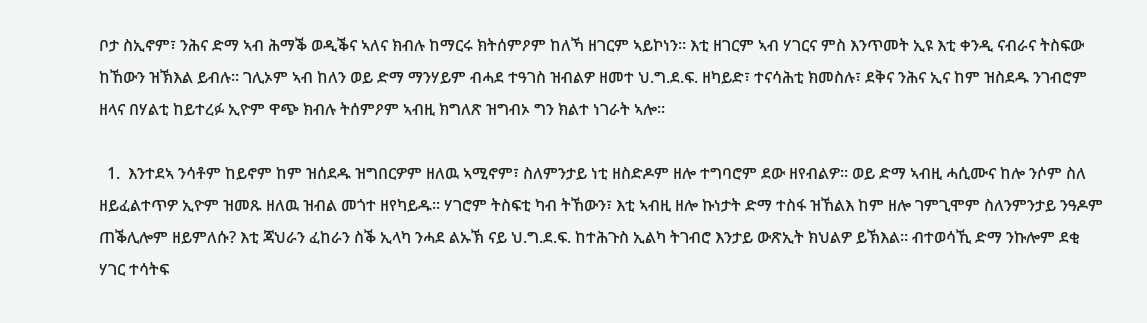ቦታ ስኢኖም፣ ንሕና ድማ ኣብ ሕማቕ ወዲቕና ኣለና ክብሉ ከማርሩ ክትሰምዖም ከለኻ ዘገርም ኣይኮነን። እቲ ዘገርም ኣብ ሃገርና ምስ እንጥመት ኢዩ እቲ ቀንዲ ናብራና ትስፍው ከኸውን ዝኽእል ይብሉ። ገሊኦም ኣብ ከለን ወይ ድማ ማንሃይም ብሓደ ተዓገስ ዝብልዎ ዘመተ ህ.ግ.ደ.ፍ. ዘካይድ፣ ተናሳሕቲ ክመስሉ፣ ደቅና ንሕና ኢና ከም ዝስደዱ ንገብሮም ዘላና በሃልቲ ከይተረፉ ኢዮም ዋጭ ክብሉ ትሰምዖም ኣብዚ ክግለጽ ዝግብኦ ግን ክልተ ነገራት ኣሎ።

  1.  እንተደኣ ንሳቶም ከይኖም ከም ዝሰደዱ ዝግበርዎም ዘለዉ ኣሚኖም፣ ስለምንታይ ነቲ ዘስድዶም ዘሎ ተግባሮም ደው ዘየብልዎ። ወይ ድማ ኣብዚ ሓሲሙና ከሎ ንሶም ስለ ዘይፈልተጥዎ ኢዮም ዝመጹ ዘለዉ ዝብል መጎተ ዘየካይዱ። ሃገሮም ትስፍቲ ካብ ትኸውን፣ እቲ ኣብዚ ዘሎ ኩነታት ድማ ተስፋ ዝኸልእ ከም ዘሎ ገምጊሞም ስለንምንታይ ንዓዶም ጠቕሊሎም ዘይምለሱ? እቲ ጃህራን ፈከራን ስቕ ኢላካ ንሓደ ልኡኽ ናይ ህ.ግ.ደ.ፍ. ከተሕጉስ ኢልካ ትገብሮ እንታይ ውጽኢት ክህልዎ ይኽእል። ብተወሳኺ ድማ ንኩሎም ደቂ ሃገር ተሳትፍ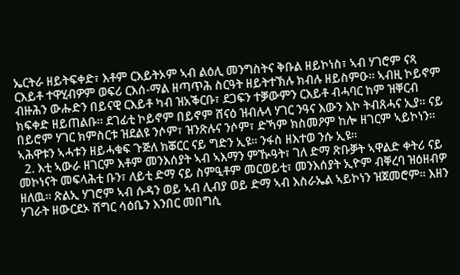ኤርትራ ዘይትፍቀድ፣ እቶም ርእይትኦም ኣብ ልዕሊ መንግስትና ቅቡል ዘይኮነስ፣ ኣብ ሃገሮም ናጻ ርእይቶ ተዋሂብዎም ወፍሪ ርእሰ-ማል ዘጣጥሕ ስርዓት ዘይትተኽሉ ክብሉ ዘይስምዑ። ኣብዚ ኮይኖም ብዙሕን ውሑድን በይናዊ ርእይቶ ካብ ዝአቕርቡ፣ ደጋፍን ተቓውምን ርእይቶ ብሓባር ከም ዝቐርብ ክፍቀድ ዘይጠልቡ። ደገፊቲ ኮይኖም በይኖም ሸናዕ ዝብሉላ ሃገር ንዓና እውን እኮ ትብጸሓና ኢያ። ናይ በይሮም ሃገር ክምስርቱ ዝደልዩ ንሶም፣ ዝንጽሉና ንሶም፣ ድኻም ክስመዖም ከሎ ዘገርም ኣይኮነን። ኣሕዋቱን ኣሓቱን ዘይሓቁፍ ጉጅለ ክቖርር ናይ ግድን ኢዩ። ንፋስ ዘእተወ ንሱ ኢዩ።
  2. እቲ ኣውራ ዘገርም እቶም መንእሰያት ኣብ ኣእማን ምዂዓት፣ ገለ ድማ ጽቡቓት ኣዋልድ ቀትሪ ናይ መኮነናት መፍላሕቲ ቡን፣ ለይቲ ድማ ናይ ስምዒቶም መርወይቲ፣ መንእሰያት ኢዮም ብቐረባ ዝዕዘብዎ ዘለዉ። ጽልኢ ሃገሮም ኣብ ሱዳን ወይ ኣብ ሊብያ ወይ ድማ ኣብ እስራኤል ኣይኮነን ዝጀመሮም። እዘን ሃገራት ዘውርደኦ ሽግር ሳዕቤን እንበር መበግሲ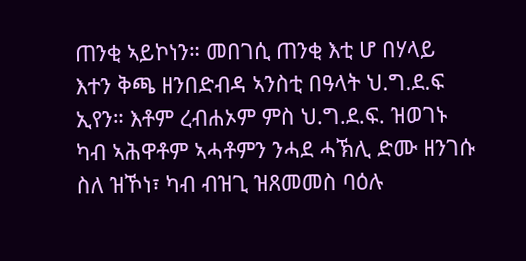ጠንቂ ኣይኮነን። መበገሲ ጠንቂ እቲ ሆ በሃላይ እተን ቅጫ ዘንበድብዳ ኣንስቲ በዓላት ህ.ግ.ደ.ፍ ኢየን። እቶም ረብሐኦም ምስ ህ.ግ.ደ.ፍ. ዝወገኑ ካብ ኣሕዋቶም ኣሓቶምን ንሓደ ሓኽሊ ድሙ ዘንገሱ ስለ ዝኾነ፣ ካብ ብዝጊ ዝጸመመስ ባዕሉ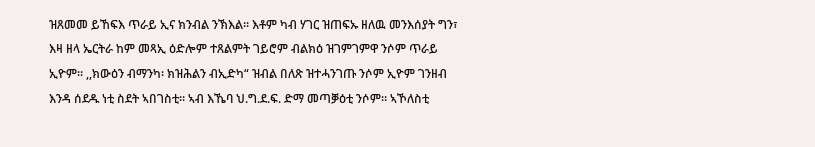ዝጸመመ ይኸፍእ ጥራይ ኢና ክንብል ንኽእል። እቶም ካብ ሃገር ዝጠፍኡ ዘለዉ መንእሰያት ግን፣ እዛ ዘላ ኤርትራ ከም መጻኢ ዕድሎም ተጸልምት ገይሮም ብልክዕ ዝገምገምዋ ንሶም ጥራይ ኢዮም። ,,ክውዕን ብማንካ፡ ክዝሕልን ብኢድካ“ ዝብል በለጽ ዝተሓንገጡ ንሶም ኢዮም ገንዘብ እንዳ ሰደዱ ነቲ ስደት ኣበገስቲ። ኣብ እኼባ ህ.ግ.ደ.ፍ. ድማ መጣቓዕቲ ንሶም። ኣኾለስቲ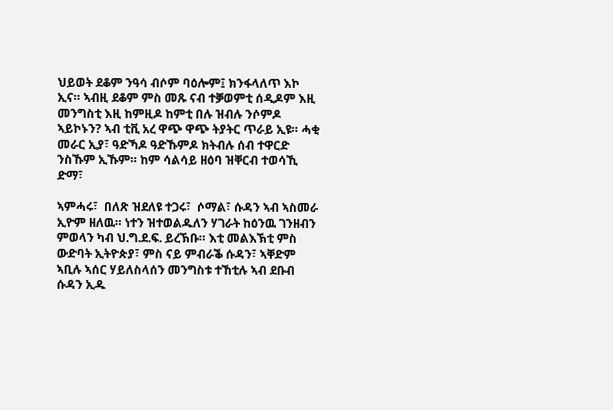ህይወት ደቆም ንዓሳ ብሶም ባዕሎም፤ ክንፋላለጥ እኮ ኢና። ኣብዚ ደቆም ምስ መጹ ናብ ተቓወምቲ ሰዲዶም እዚ መንግስቲ እዚ ከምዚዶ ከምቲ በሉ ዝብሉ ንሶምዶ ኣይኮኑን? ኣብ ቲቪ አረ ዋጭ ዋጭ ትያትር ጥራይ ኢዩ። ሓቂ መራር ኢያ፣ ዓድኻዶ ዓድኹምዶ ክትብሉ ሰብ ተዋርድ ንስኹም ኢኹም። ከም ሳልሳይ ዘዕባ ዝቐርብ ተወሳኺ ድማ፣

ኣምሓሩ፣  በለጽ ዝደለዩ ተጋሩ፣  ሶማል፣ ሱዳን ኣብ ኣስመራ ኢዮም ዘለዉ። ነተን ዝተወልዱለን ሃገራት ከዕንዉ ገንዘብን ምወላን ካብ ህ.ግ.ደ.ፍ. ይረኽቡ። እቲ መልእኽቲ ምስ ውድባት ኢትዮጵያ፣ ምስ ናይ ምብራቕ ሱዳን፣ ኣቐድም ኣቢሉ ኣሰር ሃይለስላሰን መንግስቱ ተኸቲሉ ኣብ ደቡብ ሱዳን ኢዱ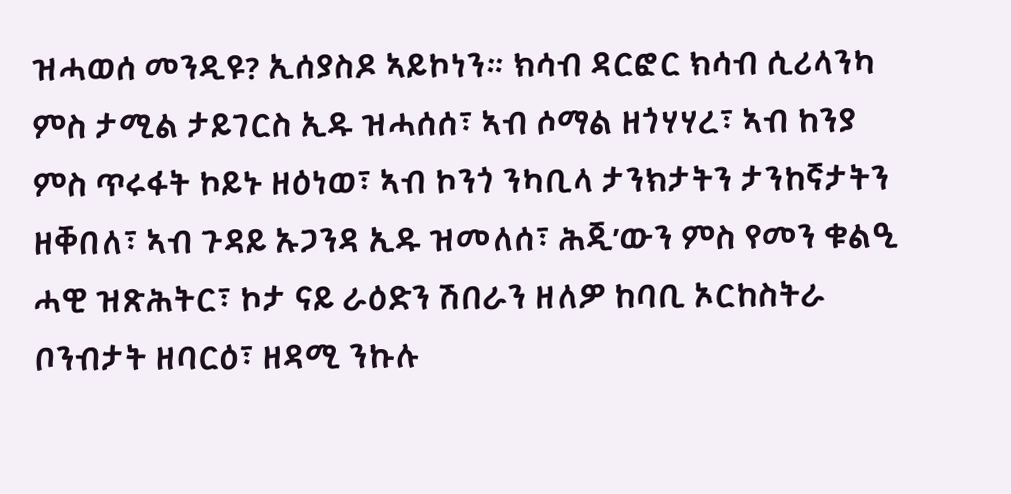ዝሓወሰ መንዲዩ? ኢሰያስዶ ኣይኮነን። ክሳብ ዳርፎር ክሳብ ሲሪላንካ ምስ ታሚል ታይገርስ ኢዱ ዝሓሰሰ፣ ኣብ ሶማል ዘጎሃሃረ፣ ኣብ ከንያ ምስ ጥሩፋት ኮይኑ ዘዕነወ፣ ኣብ ኮንጎ ንካቢላ ታንክታትን ታንከኛታትን ዘቐበለ፣ ኣብ ጉዳይ ኡጋንዳ ኢዱ ዝመለሰ፣ ሕጂ’ውን ምስ የመን ቁልዒ ሓዊ ዝጽሕትር፣ ኮታ ናይ ራዕድን ሽበራን ዘለዎ ከባቢ ኦርከስትራ ቦንብታት ዘባርዕ፣ ዘዳሚ ንኩሉ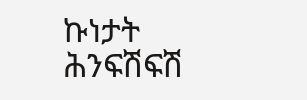ኩነታት ሕንፍሽፍሽ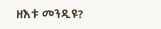ዘእቱ መንዲዩ?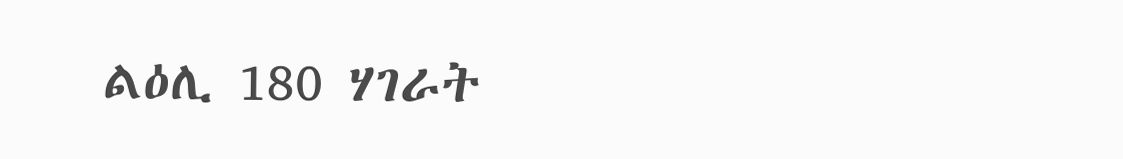ልዕሊ 180 ሃገራት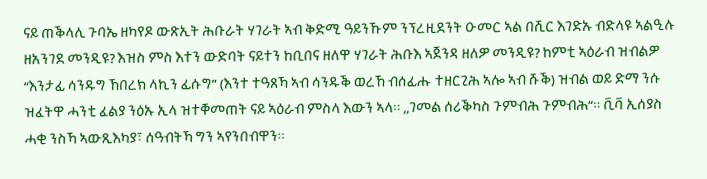ናይ ጠቕላሊ ጉባኤ ዘካየዶ ውጽኢት ሕቡራት ሃገራት ኣብ ቅድሚ ዓይንኹም ንፕረዚደንት ዑመር ኣል በሺር እገድኡ ብድላዩ ኣልዒሉ ዘአንገደ መንዲዩ? እዝስ ምስ እተን ውድባት ናይተን ከቢበና ዘለዋ ሃገራት ሕቡእ ኣጀንዳ ዘለዎ መንዲዩ? ከምቲ ኣዕራብ ዝብልዎ “እንታፊ ሳንዱግ ኸበረክ ላኪን ፊሱግ” (እንተ ተዓጸኻ ኣብ ሳንዱቕ ወረኸ ብሰፊሑ ተዘርጊሕ ኣሎ ኣብ ሹቕ) ዝብል ወይ ድማ ንሱ ዝፈትዋ ሓንቲ ፈልያ ንዕኡ ኢላ ዝተቐመጠት ናይ ኣዕራብ ምስላ እውን ኣላ። ,,ገመል ሰሪቕካስ ጉምብሕ ጉምብሕ“። ቪቫ ኢሰያስ ሓቂ ንስኻ ኣውጺእካያ፣ ሰዓብትኻ ግን ኣየንበብዋን።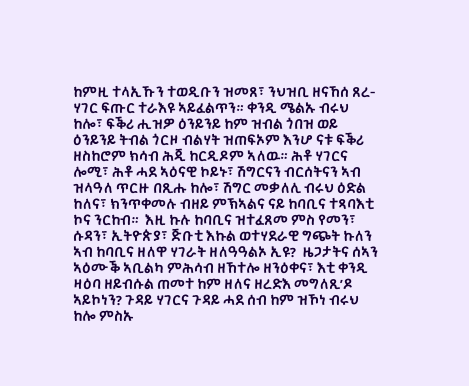ከምዚ ተላኢኹን ተወዲቡን ዝመጸ፣ ንህዝቢ ዘናኸሰ ጸረ-ሃገር ፍጡር ተራእዩ ኣይፈልጥን። ቀንዲ ሜልኡ ብሩህ ከሎ፣ ፍቕሪ ሒዝዎ ዕንይንይ ከም ዝብል ጎበዝ ወይ ዕንይንይ ትብል ጎርዞ ብልሃት ዝጠፍኦም እንሆ ናቱ ፍቕሪ ዘስከሮም ክሳብ ሕጂ ከርዲዶም ኣለዉ። ሕቶ ሃገርና ሎሚ፣ ሕቶ ሓደ ኣዕናዊ ኮይኑ፣ ሽግርናን ብርሰትናን ኣብ ዝላዓለ ጥርዙ በጺሑ ከሎ፣ ሽግር መቃለሊ ብሩህ ዕድል ከለና፣ ክንጥቀመሉ ብዘይ ምኽኣልና ናይ ከባቢና ተጻባእቲ ኮና ንርከብ።  እዚ ኩሉ ከባቢና ዝተፈጸመ ምስ የመን፣ ሱዳን፣ ኢትዮጵያ፣ ጅቡቲ እኩል ወተሃደራዊ ግጭት ኩለን ኣብ ከባቢና ዘለዋ ሃገራት ዘለዓዓልኦ ኢዩ?  ዜጋታትና ሰኣን ኣዕሙቕ ኣቢልካ ምሕሳብ ዘኸተሎ ዘንዕቀና፣ እቲ ቀንዲ ዛዕባ ዘይብሱል ጠመተ ከም ዘለና ዘረድእ መግለጺ’ዶ ኣይኮነን? ጉዳይ ሃገርና ጉዳይ ሓደ ሰብ ከም ዝኾነ ብሩህ ከሎ ምስኡ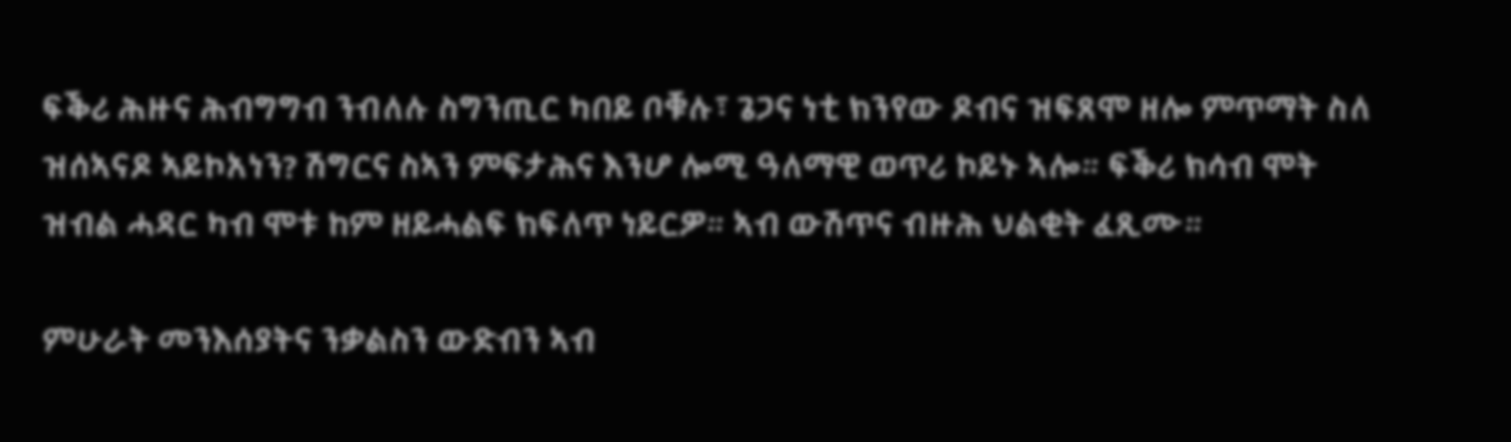ፍቕሪ ሕዙና ሕብግግብ ንብለሉ ስግንጢር ካበይ ቦቑሉ፣ ጌጋና ነቲ ክንየው ዶብና ዝፍጸሞ ዘሎ ምጥማት ስለ ዝሰኣናዶ ኣይኮአነን? ሽግርና ስኣን ምፍታሕና እንሆ ሎሚ ዓለማዊ ወጥሪ ኮይኑ ኣሎ። ፍቕሪ ክሳብ ሞት ዝብል ሓዳር ካብ ሞቱ ከም ዘይሓልፍ ክፍለጥ ነይርዎ። ኣብ ውሽጥና ብዙሕ ህልቂት ፈጺሙ።

ምሁራት መንእሰያትና ንቃልስን ውድብን ኣብ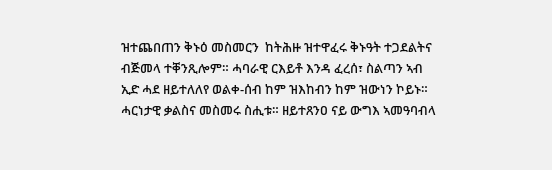ዝተጨበጠን ቅኑዕ መስመርን  ከትሕዙ ዝተዋፈሩ ቅኑዓት ተጋደልትና ብጅመላ ተቐንጺሎም። ሓባራዊ ርእይቶ እንዳ ፈረሰ፣ ስልጣን ኣብ ኢድ ሓደ ዘይተለለየ ወልቀ-ሰብ ከም ዝእከብን ከም ዝውነን ኮይኑ። ሓርነታዊ ቃልስና መስመሩ ስሒቱ። ዘይተጸንዐ ናይ ውግእ ኣመዓባብላ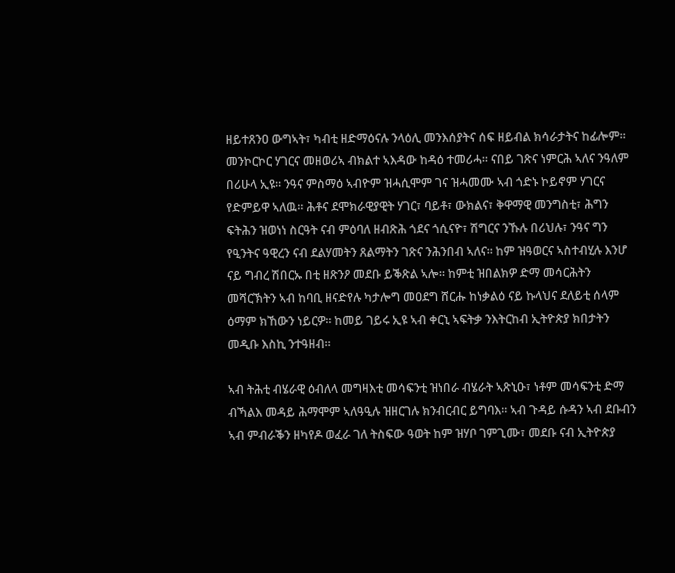ዘይተጸንዐ ውግኣት፣ ካብቲ ዘድማዕናሉ ንላዕሊ መንእሰያትና ሰፍ ዘይብል ክሳራታትና ከፊሎም። መንኮርኮር ሃገርና መዘወሪኣ ብክልተ ኣእዳው ከዳዕ ተመሪሓ። ናበይ ገጽና ነምርሕ ኣለና ንዓለም በሪሁላ ኢዩ። ንዓና ምስማዕ ኣብዮም ዝሓሲሞም ገና ዝሓመሙ ኣብ ጎድኑ ኮይኖም ሃገርና የድምይዋ ኣለዉ። ሕቶና ደሞክራዊያዊት ሃገር፣ ባይቶ፣ ውክልና፣ ቅዋማዊ መንግስቲ፣ ሕግን ፍትሕን ዝወነነ ስርዓት ናብ ምዕባለ ዘብጽሕ ጎደና ጎሲናዮ፣ ሽግርና ንኹሉ በሪህሉ፣ ንዓና ግን የዒንትና ዓዊረን ናብ ደልሃመትን ጸልማትን ገጽና ንሕንበብ ኣለና። ከም ዝዓወርና ኣስተብሂሉ እንሆ ናይ ግብረ ሽበርኡ በቲ ዘጽንዖ መደቡ ይቕጽል ኣሎ። ከምቲ ዝበልክዎ ድማ መሳርሕትን መሻርኽትን ኣብ ከባቢ ዘናድየሉ ካታሎግ መዐደግ ሸርሑ ከነቃልዕ ናይ ኩላህና ደለይቲ ሰላም ዕማም ክኸውን ነይርዎ። ከመይ ገይሩ ኢዩ ኣብ ቀርኒ ኣፍትቃ ንእትርከብ ኢትዮጵያ ክበታትን መዲቡ እስኪ ንተዓዘብ።

ኣብ ትሕቲ ብሄራዊ ዕብለላ መግዛእቲ መሳፍንቲ ዝነበራ ብሄራት ኣጽኒዑ፣ ነቶም መሳፍንቲ ድማ ብኻልእ መዳይ ሕማሞም ኣለዓዒሉ ዝዘርገሉ ክንብርብር ይግባእ። ኣብ ጉዳይ ሱዳን ኣብ ደቡብን ኣብ ምብራቕን ዘካየዶ ወፈራ ገለ ትስፍው ዓወት ከም ዝሃቦ ገምጊሙ፣ መደቡ ናብ ኢትዮጵያ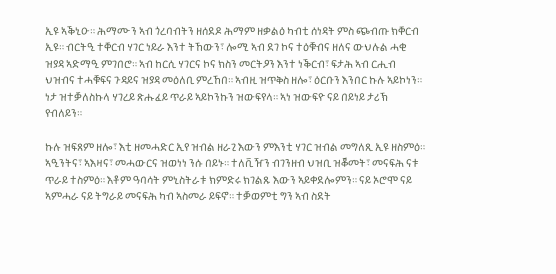ኢዩ ኣቕኒዑ። ሕማሙን ኣብ ጎረባብትን ዘሰደዶ ሕማም ዘቃልዕ ካብቲ ሰነዳት ምስ ጭብጡ ክቐርብ ኢዩ። ብርትዒ ተቐርብ ሃገር ነይራ እንተ ትኸውን፣ ሎሚ ኣብ ደገ ኮና ተዕቑብና ዘለና ውህሉል ሓቂ ዝያዳ ኣድማዒ ምገበሮ። ኣብ ከርሲ ሃገርና ኮና ክስን መርትዖን እንተ ነቕርብ፣ ፍታሕ ኣብ ርሒብ ህዝብና ተሓቑፍና ጉዳይና ዝያዳ መዕለቢ ምረኸበ። ኣብዚ ዝጥቅስ ዘሎ፣ ዕርቡን እንበር ኩሉ ኣይኮነን። ነታ ዝተቓለስኩላ ሃገረይ ጽሑፈይ ጥራይ ኣይኮንኩን ዝውፍየላ። ኣነ ዝውፍዮ ናይ በይነይ ታሪኽ የብለይን።

ኩሉ ዝፍጸም ዘሎ፣ እቲ ዘመሓድር ኢየ ዝብል ዘራጊ እውን ምእንቲ ሃገር ዝብል መግለጺ ኢዩ ዘስምዕ። ኣዒንትና፣ ኣእዛና፣ መሓውርና ዝወነነ ንሱ በይኑ። ተለቪዥን ብገንዘብ ህዝቢ ዝቖመት፣ መናፍሕ ናቱ ጥራይ ተስምዕ። እቶም ዓባሳት ምኒስትራቱ ክምድሩ ክገልጹ እውን ኣይቀደሎምን። ናይ ኦሮሞ ናይ ኣምሓራ ናይ ትግራይ መናፍሕ ካብ ኣስመራ ይፍኖ። ተቓወምቲ ግን ኣብ ስደት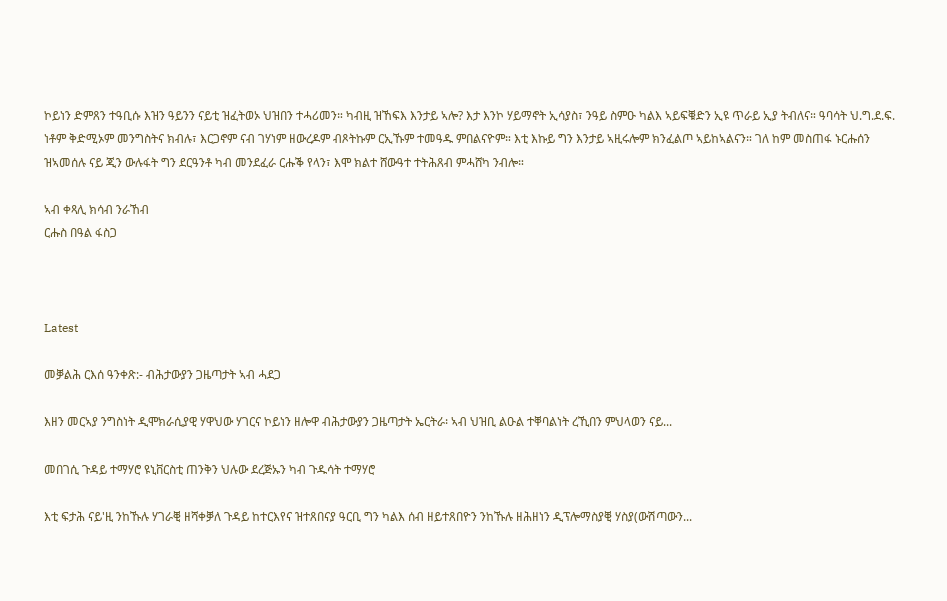ኮይነን ድምጸን ተዓቢሱ እዝን ዓይንን ናይቲ ዝፈትወኦ ህዝበን ተሓሪመን። ካብዚ ዝኸፍእ እንታይ ኣሎ? እታ እንኮ ሃይማኖት ኢሳያስ፣ ንዓይ ስምዑ ካልእ ኣይፍቑድን ኢዩ ጥራይ ኢያ ትብለና። ዓባሳት ህ.ግ.ደ.ፍ. ነቶም ቅድሚኦም መንግስትና ክብሉ፣ እርጋኖም ናብ ገሃነም ዘውረዶም ብጾትኩም ርኢኹም ተመዓዱ ምበልናዮም። እቲ እኩይ ግን እንታይ ኣዚሩሎም ክንፈልጦ ኣይከኣልናን። ገለ ከም መስጠፋ ኑርሑሰን ዝኣመሰሉ ናይ ጂን ውሉፋት ግን ደርዓንቶ ካብ መንደፈራ ርሑቕ የላን፣ እሞ ክልተ ሸውዓተ ተትሕጸብ ምሓሸካ ንብሎ።

ኣብ ቀጻሊ ክሳብ ንራኸብ
ርሑስ በዓል ፋስጋ



Latest

መቓልሕ ርእሰ ዓንቀጽ:- ብሕታውያን ጋዜጣታት ኣብ ሓደጋ

እዘን መርኣያ ንግስነት ዲሞክራሲያዊ ሃዋህው ሃገርና ኮይነን ዘሎዋ ብሕታውያን ጋዜጣታት ኤርትራ፡ ኣብ ህዝቢ ልዑል ተቐባልነት ረኺበን ምህላወን ናይ...

መበገሲ ጉዳይ ተማሃሮ ዩኒቨርስቲ ጠንቅን ህሉው ደረጅኡን ካብ ጉዱሳት ተማሃሮ

እቲ ፍታሕ ናይ'ዚ ንከኹሉ ሃገራቒ ዘሻቀቓለ ጉዳይ ከተርእየና ዝተጸበናያ ዓርቢ ግን ካልእ ሰብ ዘይተጸበዮን ንከኹሉ ዘሕዘነን ዲፕሎማስያቒ ሃስያ(ውሽጣውን...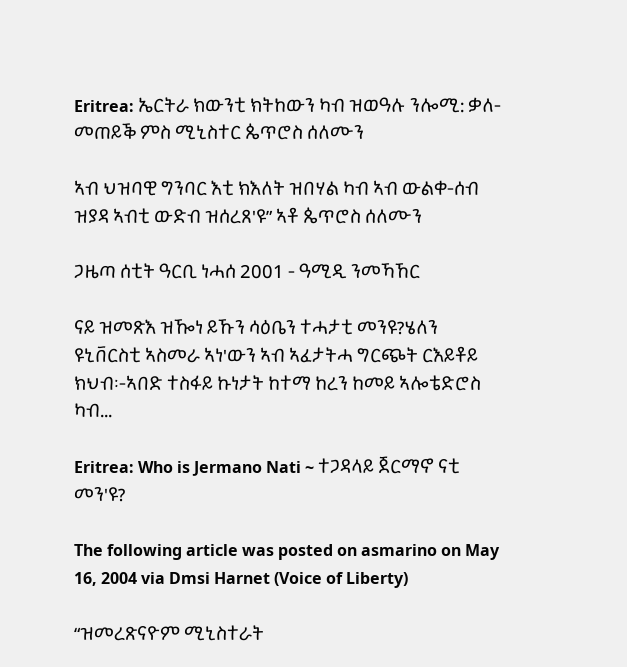Eritrea: ኤርትራ ክውንቲ ክትከውን ካብ ዝወዓሉ ንሎሚ: ቃለ-መጠይቕ ምስ ሚኒስተር ጴጥሮስ ሰለሙን

ኣብ ህዝባዊ ግንባር እቲ ክእለት ዝበሃል ካብ ኣብ ውልቀ-ሰብ ዝያዳ ኣብቲ ውድብ ዝሰረጸ'ዩ” ኣቶ ጴጥሮስ ሰለሙን

ጋዜጣ ሰቲት ዓርቢ ነሓሰ 2001 - ዓሚዲ ንመኻኸር

ናይ ዝመጽእ ዝዀነ ይኹን ሳዕቤን ተሓታቲ መንዩ?ሄለን ዩኒቨርስቲ ኣስመራ ኣነ'ውን ኣብ ኣፈታትሓ ግርጭት ርእይቶይ ክህብ፡-ኣበድ ተስፋይ ኩነታት ከተማ ከረን ከመይ ኣሎቴድሮስ ካብ...

Eritrea: Who is Jermano Nati ~ ተጋዳላይ ጀርማኖ ናቲ መን'ዩ?

The following article was posted on asmarino on May 16, 2004 via Dmsi Harnet (Voice of Liberty)

“ዝመረጽናዮም ሚኒስተራት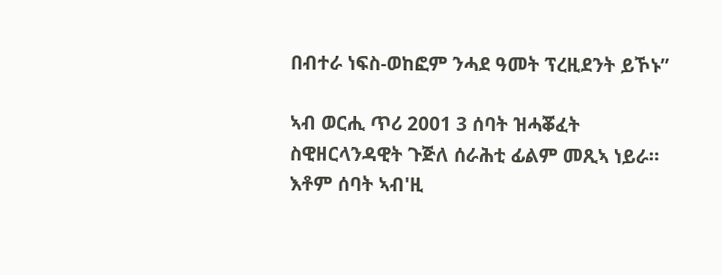በብተራ ነፍስ-ወከፎም ንሓደ ዓመት ፕረዚደንት ይኾኑ”

ኣብ ወርሒ ጥሪ 2001 3 ሰባት ዝሓቖፈት ስዊዘርላንዳዊት ጉጅለ ሰራሕቲ ፊልም መጺኣ ነይራ። እቶም ሰባት ኣብ'ዚ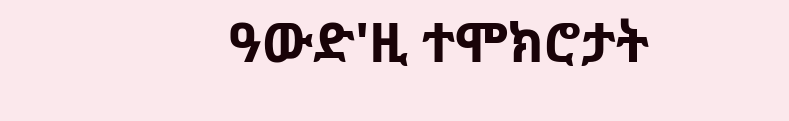ዓውድ'ዚ ተሞክሮታት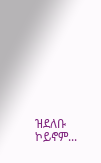ዝደለቡ ኮይኖም...